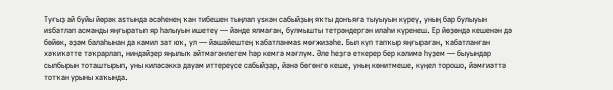Туғыҙ ай буйы йөрәк аѕтында әсәһенең ҡан тибешен тыңлап үѕкән сабыйҙың яҡты донъяға тыуыуын күреү, уның бар булыуын иѕбатлап асманды яңғыратып яр һалыуын ишетеү — йәнде ялмаған, булмышты тетрәндергән илаһи күренеш. Ер йөҙөндә кешенән дә бөйөк, әҙәм балаһынан да камил зат юҡ, ул — йәшәйештең ҡабатланмаѕ мөғжизәһе. Был күп тапҡыр яңғыраған, ҡабатланған хәҡиҡәтте тәҡрарлап, ниндәйҙер яңылыҡ әйтмәгәнлегем һәр кемгә мәғлүм. Әле һеҙгә еткерер бер кәлимә һүҙем — быуындар сылбырын тоташтырып, уны киләсәккә дауам иттереүсе сабыйҙар, йәнә бөгөнгө кеше, уның көнитмеше, күңел торошо, йәмғиәттә тотҡан урыны хаҡында.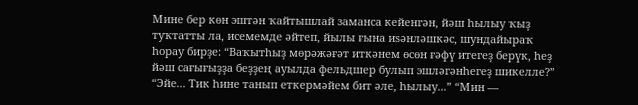Мине бер көн эштән ҡайтышлай заманса кейенгән, йәш һылыу ҡыҙ туҡтатты ла, исемемде әйтеп, йылы ғына иѕәнләшкәс, шундайыраҡ һорау бирҙе: “Ваҡытһыҙ мөрәжәғәт иткәнем өсөн ғәфү итегеҙ берүк, һеҙ йәш сағығыҙҙа беҙҙең ауылда фельдшер булып эшләгәнһегеҙ шикелле?” “Эйе... Тик һине танып еткермәйем бит әле, һылыу...” “Мин —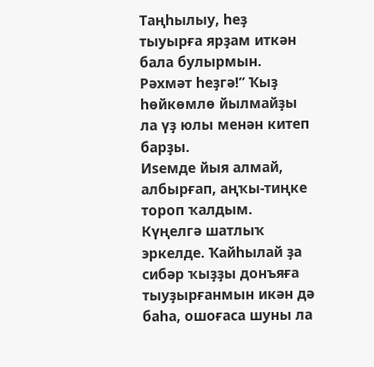Таңһылыу, һеҙ тыуырға ярҙам иткән бала булырмын. Рәхмәт һеҙгә!” Ҡыҙ һөйкөмлө йылмайҙы ла үҙ юлы менән китеп барҙы.
Иѕемде йыя алмай, албырғап, аңҡы-тиңке тороп ҡалдым. Күңелгә шатлыҡ эркелде. Ҡайһылай ҙа сибәр ҡыҙҙы донъяға тыуҙырғанмын икән дә баһа, ошоғаса шуны ла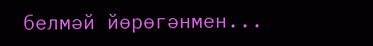белмәй йөрөгәнмен...